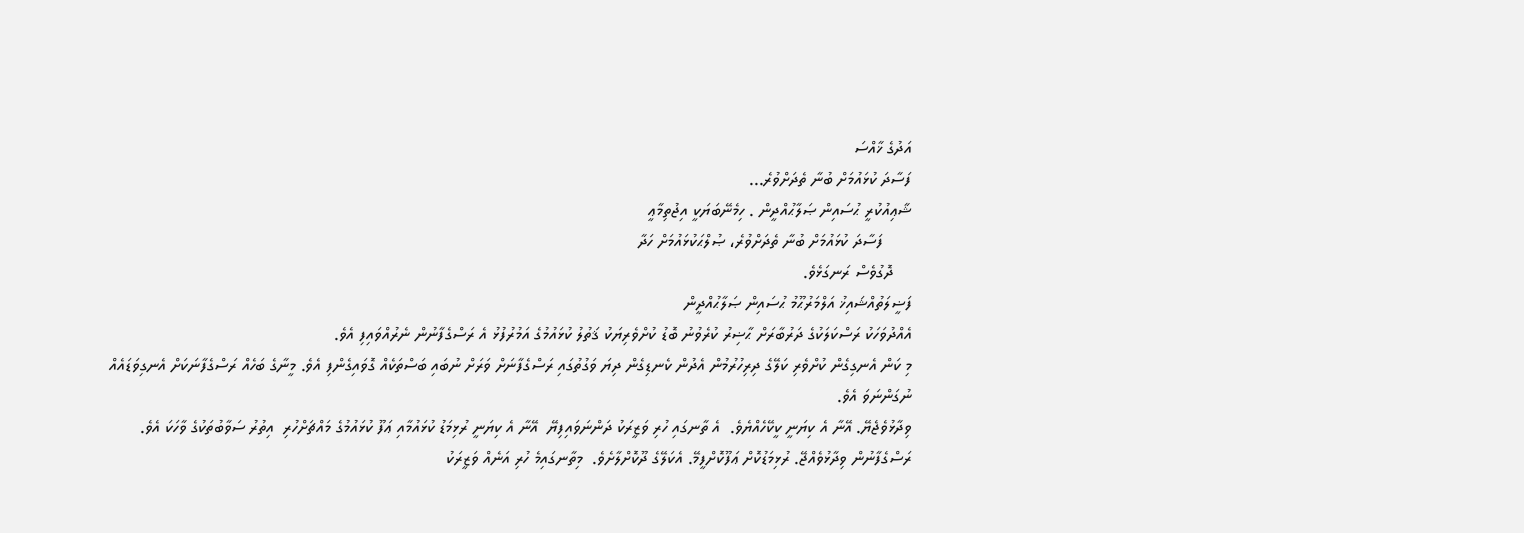އަދުގެ ޚާއްސަ
ފަސާދަ ކުޅައުމަށް ބުނާ ތެދަށްވުރެ...
ޝާޢިއުކުރީ ޙުސައިން ޞަލާޙުއްދީން . ހިމެނޭބަޔަކީ އިޖުތިމާޢީ
      ފަސާދަ ކުޅައުމަށް ބުނާ ތެދަށްވުރެ، ޞުލްޙަކުޅައުމަށް ހަދާ
    ދޮގުވެސް ރަނގަޅެވެ.
ފަޟީލަތުއްޝައިޚު އަލްމަރުޙޫމު ޙުސައިން ޞަލާޙުއްދީން
އެއްދުވަހަކު ރަސްކަލަކުގެ ދަރުބާރަށް ޙާޟިރު ކުރެވުނު ބޮޑު ކުށްވެރިޔަކު ޤަތުލު ކުޅައުމުގެ އަމުރުފުޅު އެ ރަސްގެފާނުން ނެރުއްވައިފި އެވެ.
މި ކަން އެނގިގެން ކުށްވެރި ކަލޭގެ ދިރިހުރުމުން އެދުން ކެނޑިގެން ދިޔަ ވަގުތުގައި ރަސްގެފާނަށް ވަރަށް ނުބައި ބަސްތަކެއް ގޮވައިގެންފި އެވެ. މީނާގެ ބަހެއް ރަސްގެފާނަކަށް އެނގިވަޑައެއް ނުގަންނަވަ އެވެ.
ވިދާޅުވެޖެޔޭ. އޭނާ އެ ކިޔަނީ ކީކޭހެއްޔެވެ.  އެ ތާނގައި ހުރި ވަޒީރަކު ދަންނަވައިފިޔޭ  އޭނާ އެ ކިޔަނީ ރުޅިމަޑު ކުޅައުމާއި ޢަފޫ ކުޅައުމުގެ މައްޗަށްހުރި  އިތުރު ސަވާބުތަކުގެ ވާހަކަ އެވެ.  ރަސްގެފާނުން ވިދާޅުވެއްޖޭ. ރުޅިމަޑުކޮށް ޢަފޫކޮށްފީމޭ. އެކަލޭގެ ދޫކޮށްލާށެވެ.  މިތާނގައިމެ ހުރި އަނެއް ވަޒީރަކު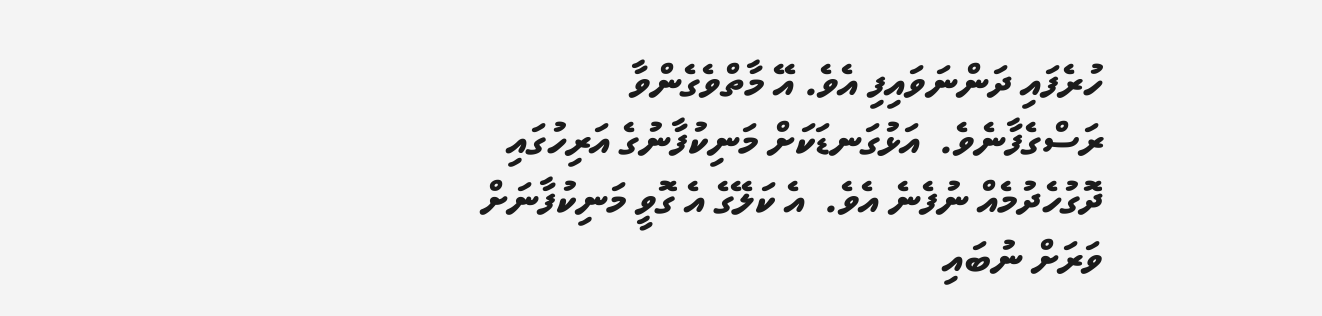ހުރެފައި ދަންނަވައިފި އެވެ. އޭ މާތްވެގެންވާ ރަސްގެފާނެވެ.  އަޅުގަނޑަކަށް މަނިކުފާނުގެ އަރިހުގައި ދޮގުހެދުމެއް ނުފެނެ އެވެ.  އެ ކަލޭގެ އެ ގޮވީ މަނިކުފާނަށް ވަރަށް ނުބައި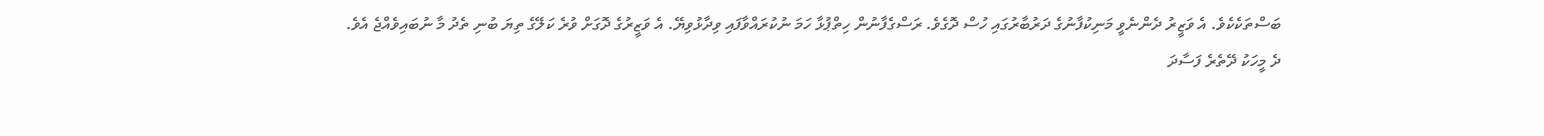ބަސްތަކެކެވެ. އެ ވަޒީރު ދެންނެވީ މަނިކުފާނުގެ ދަރުބާރުގައި ހުސް ދޮގެވެ. ރަސްގެފާނުން ހިތްޕުޅާ ހަމަ ނުކުރައްވާފައި ވިދާޅުވިޔޭ. އެ ވަޒީރުގެ ދޮގަށް ވުރެ ކަލޭގެ ތިޔަ ބުނި ތެދު މާ ނުބައިވެއްޖެ އެވެ.
ދެ މީހަކު ދޭތެރެ ފަސާދަ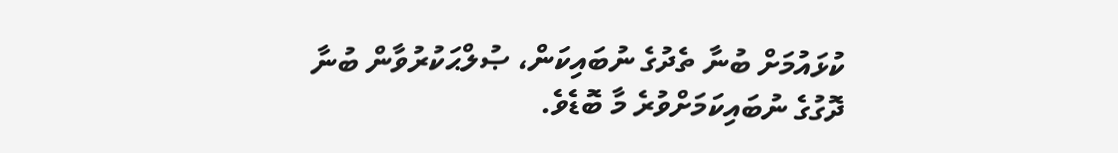ކުޅައުމަށް ބުނާ ތެދުގެ ނުބައިކަން، ޞުލްޙަކުރުވާން ބުނާ ދޮގުގެ ނުބައިކަމަށްވުރެ މާ ބޮޑެވެ.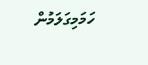ހަމަމިގަލަމުން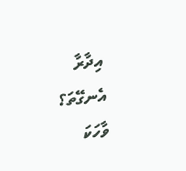އިދާރާ
އެނގޭތަ؟
ވާހަކަ